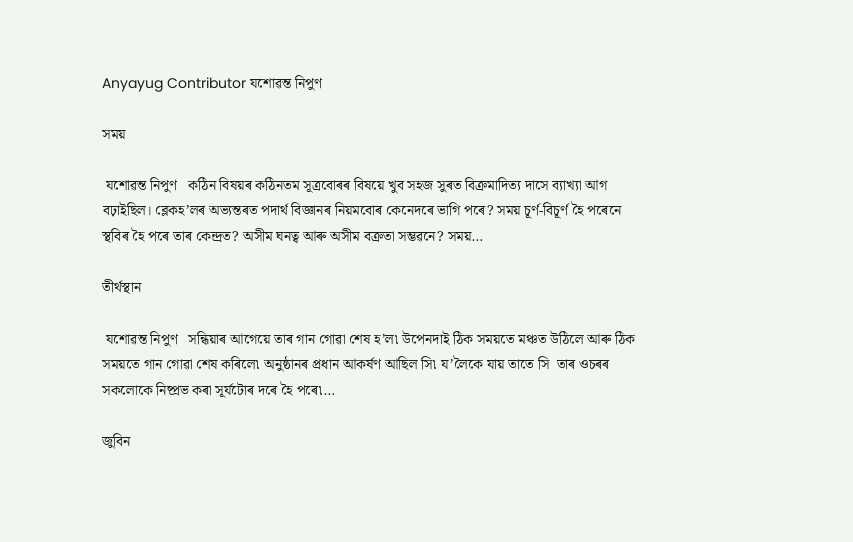Anyayug Contributor যশোৱন্ত নিপুণ

সময়

 যশোৱন্ত নিপুণ   কঠিন বিষয়ৰ কঠিনতম সূত্ৰবোৰৰ বিষয়ে খুব সহজ সুৰত বিক্ৰমাদিত্য দাসে ব্যাখ্যা আগ বঢ়াইছিল। ব্লেকহ’লৰ অভ্যন্তৰত পদাৰ্থ বিজ্ঞানৰ নিয়মবোৰ কেনেদৰে ভাগি পৰে? সময় চূৰ্ণ-বিচূৰ্ণ হৈ পৰেনে স্থবিৰ হৈ পৰে তাৰ কেন্দ্ৰত? অসীম ঘনত্ব আৰু অসীম বক্ৰতা সম্ভৱনে? সময়…

তীৰ্থস্থান

 যশোৱন্ত নিপুণ   সন্ধিয়াৰ আগেয়ে তাৰ গান গোৱা শেষ হ’ল৷ উপেনদাই ঠিক সময়তে মঞ্চত উঠিলে আৰু ঠিক সময়তে গান গোৱা শেষ কৰিলে৷ অনুষ্ঠানৰ প্ৰধান আকৰ্ষণ আছিল সি৷ য’লৈকে যায় তাতে সি  তাৰ ওচৰৰ সকলোকে নিষ্প্ৰভ কৰা সূৰ্যটোৰ দৰে হৈ পৰে৷…

জুবিন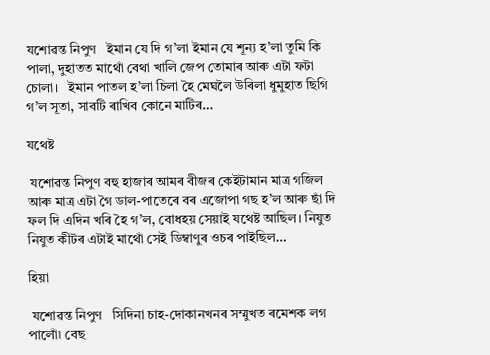যশোৱন্ত নিপুণ   ইমান যে দি গ’লা ইমান যে শূন্য হ’লা তুমি কি পালা, দুহাতত মাথোঁ বেথা খালি জেপ তোমাৰ আৰু এটা ফটা চোলা।   ইমান পাতল হ’লা চিলা হৈ মেঘলৈ উৰিলা ধুমুহাত ছিগি গ’ল সূতা, সাবটি ৰাখিব কোনে মাটিৰ…

যথেষ্ট

 যশোৱন্ত নিপুণ বহু হাজাৰ আমৰ বীজৰ কেইটামান মাত্ৰ গজিল আৰু মাত্ৰ এটা গৈ ডাল-পাতেৰে বৰ এজোপা গছ হ’ল আৰু ছাঁ দি ফল দি এদিন খৰি হৈ গ’ল, বোধহয় সেয়াই যথেষ্ট আছিল। নিযুত নিযুত কীটৰ এটাই মাথোঁ সেই ডিম্বাণুৰ ওচৰ পাইছিল…

হিয়া

 যশোৱন্ত নিপুণ   সিদিনা চাহ-দোকানখনৰ সম্মুখত ৰমেশক লগ পালোঁ৷ বেছ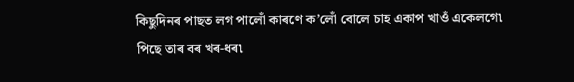কিছুদিনৰ পাছত লগ পালোঁ কাৰণে ক’লোঁ বোলে চাহ একাপ‌ খাওঁ একেলগে৷ পিছে তাৰ বৰ খৰ-ধৰ৷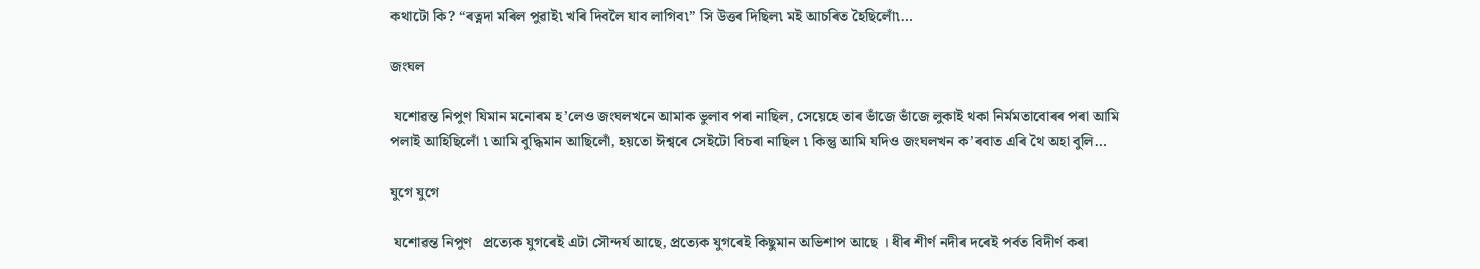কথাটো কি? “ৰত্নদা মৰিল পুৱাই৷ খৰি দিবলৈ যাব লাগিব৷” সি উত্তৰ দিছিল৷ মই আচৰিত হৈছিলোঁ৷…

জংঘল

 যশোৱন্ত নিপুণ যিমান মনোৰম হ’লেও জংঘলখনে আমাক ভুলাব পৰা নাছিল, সেয়েহে তাৰ ভাঁজে ভাঁজে লুকাই থকা নিৰ্মমতাবোৰৰ পৰা আমি পলাই আহিছিলোঁ ৷ আমি বুদ্ধিমান আছিলোঁ, হয়তো ঈশ্ৱৰে সেইটো বিচৰা নাছিল ৷ কিন্তু আমি যদিও জংঘলখন ক’ৰবাত এৰি থৈ অহা বুলি…

যুগে যুগে

 যশোৱন্ত নিপুণ   প্ৰত্যেক যুগৰেই এটা সৌন্দৰ্য আছে, প্ৰত্যেক যুগৰেই কিছুমান অভিশাপ আছে । ধীৰ শীৰ্ণ নদীৰ দৰেই পৰ্বত বিদীৰ্ণ কৰা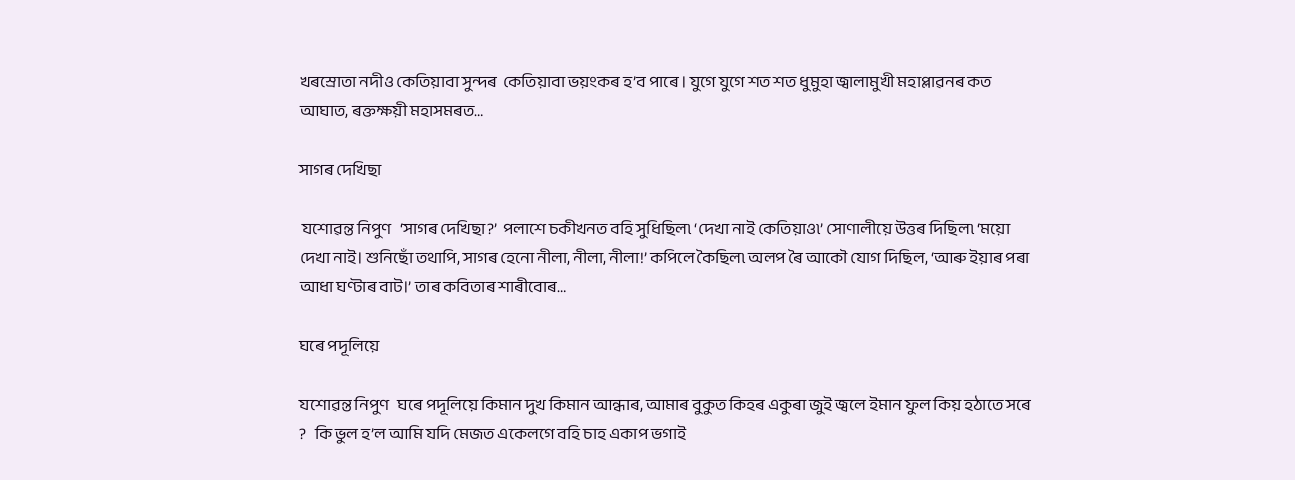খৰস্ৰোতা নদীও কেতিয়াবা সুন্দৰ  কেতিয়াবা ভয়ংকৰ হ’ব পাৰে । যুগে যুগে শত শত ধুমুহা জ্বালামুখী মহাপ্লাৱনৰ কত আঘাত, ৰক্তক্ষয়ী মহাসমৰত…

সাগৰ দেখিছা

 যশোৱন্ত নিপুণ   ‘সাগৰ দেখিছা?’  পলাশে চকীখনত বহি সুধিছিল৷ ‘দেখা নাই কেতিয়াও৷’ সোণালীয়ে উত্তৰ দিছিল৷ ‘ময়ো দেখা নাই। শুনিছোঁ তথাপি, সাগৰ হেনো নীলা, নীলা, নীলা!’ কপিলে কৈছিল৷ অলপ ৰৈ আকৌ যোগ দিছিল, ‘আৰু ইয়াৰ পৰা আধা ঘণ্টাৰ বাট।’ তাৰ কবিতাৰ শাৰীবোৰ…

ঘৰে পদূলিয়ে

যশোৱন্ত নিপুণ   ঘৰে পদূলিয়ে কিমান দুখ কিমান আন্ধাৰ, আমাৰ বুকুত কিহৰ একুৰা জুই জ্বলে ইমান ফুল কিয় হঠাতে সৰে ?   কি ভুল হ’ল আমি যদি মেজত একেলগে বহি চাহ একাপ ভগাই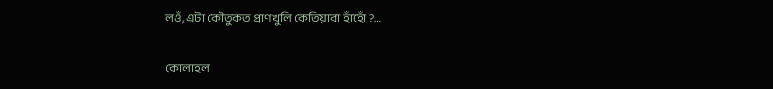লওঁ, এটা কৌতুকত প্ৰাণখুলি কেতিয়াবা হাঁহোঁ ?…

কোলাহল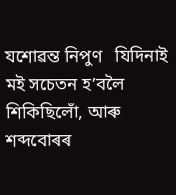যশোৱন্ত নিপুণ   যিদিনাই মই সচেতন হ’বলৈ শিকিছিলোঁ, আৰু শব্দবোৰৰ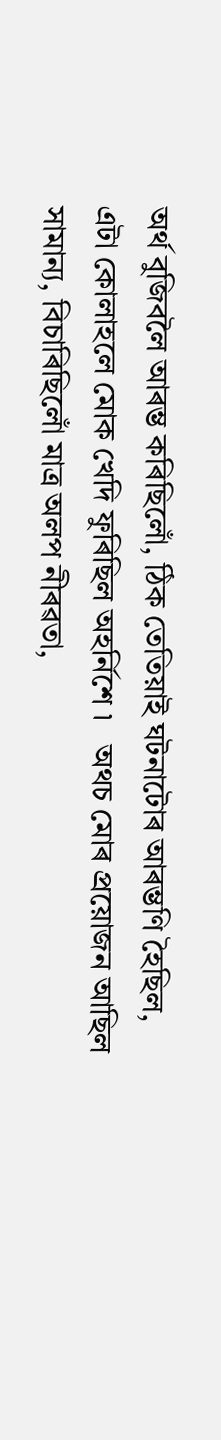অৰ্থ বুজিবলৈ আৰম্ভ কৰিছিলোঁ, ঠিক তেতিয়াই ঘটনাটোৰ আৰম্ভণি হৈছিল, এটা কোলাহলে মোক খেদি ফুৰিছিল অহৰ্নিশে ৷   অথচ মোৰ প্ৰয়োজন আছিল সামান্য, বিচাৰিছিলোঁ মাত্ৰ অলপ নীৰৱতা,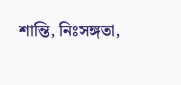শান্তি, নিঃসঙ্গতা,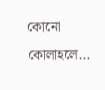কোনো কোলাহলে…